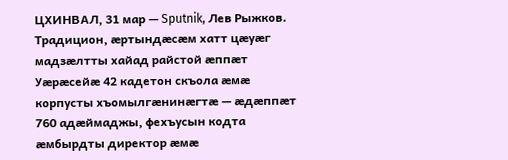ЦХИНВАЛ, 31 мар — Sputnik, Лев Рыжков. Традицион, æртындæсæм хатт цæуæг мадзæлтты хайад райстой æппæт Уæрæсейæ 42 кадетон скъола æмæ корпусты хъомылгæнинæгтæ — æдæппæт 760 адæймаджы, фехъусын кодта æмбырдты директор æмæ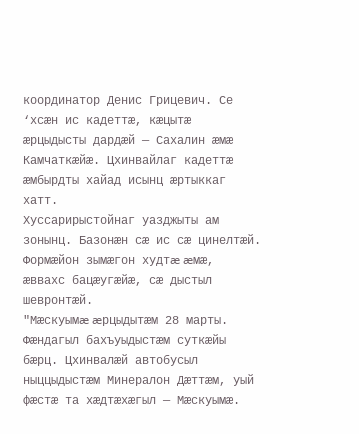координатор Денис Грицевич. Се ‘хсæн ис кадеттæ, кæцытæ æрцыдысты дардæй — Сахалин æмæ Камчаткæйæ. Цхинвайлаг кадеттæ æмбырдты хайад исынц æртыккаг хатт.
Хуссарирыстойнаг уазджыты ам зонынц. Базонӕн сæ ис сӕ цинелтæй. Формæйон зымæгон худтæ æмæ, æввахс бацæугæйæ, сæ дыстыл шевронтæй.
"Мæскуымæ æрцыдытæм 28 марты. Фæндагыл бахъуыдыстæм суткæйы бæрц. Цхинвалæй автобусыл ныццыдыстæм Минералон Дæттæм, уый фæстæ та хæдтæхæгыл — Мæскуымæ.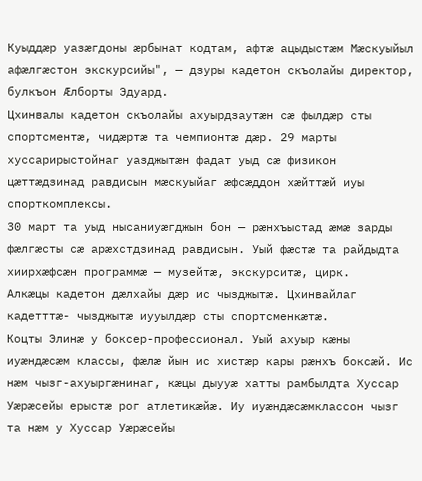Куыддæр уазæгдоны æрбынат кодтам, афтæ ацыдыстæм Мæскуыйыл афæлгæстон экскурсийы", — дзуры кадетон скъолайы директор, булкъон Æлборты Эдуард.
Цхинвалы кадетон скъолайы ахуырдзаутӕн сæ фылдæр сты спортсментæ, чидæртæ та чемпионтæ дæр. 29 марты хуссарирыстойнаг уазджытæн фадат уыд сæ физикон цæттæдзинад равдисын мæскуыйаг æфсæддон хæйттæй иуы спорткомплексы.
30 март та уыд нысаниуæгджын бон — рæнхъыстад æмæ зарды фæлгæсты сæ арæхстдзинад равдисын. Уый фæстæ та райдыдта хиирхæфсæн программæ — музейтæ, экскурситæ, цирк.
Алкæцы кадетон дæлхайы дæр ис чызджытæ. Цхинвайлаг кадетттæ- чызджытæ иууылдæр сты спортсменкæтæ.
Коцты Элинæ у боксер-профессионал. Уый ахуыр кæны иуæндæсæм классы, фæлæ йын ис хистæр кары рæнхъ боксæй. Ис нæм чызг-ахуыргæнинаг, кæцы дыууæ хатты рамбылдта Хуссар Уæрæсейы ерыстæ рог атлетикæйæ. Иу иуæндæсæмклассон чызг та нæм у Хуссар Уæрæсейы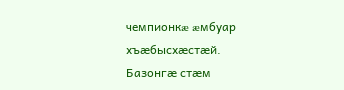чемпионкæ æмбуар хъæбысхæстæй.
Базонгæ стæм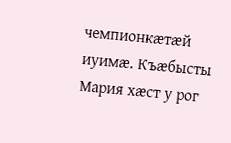чемпионкæтæй иуимæ. Къæбысты Мария хæст у рог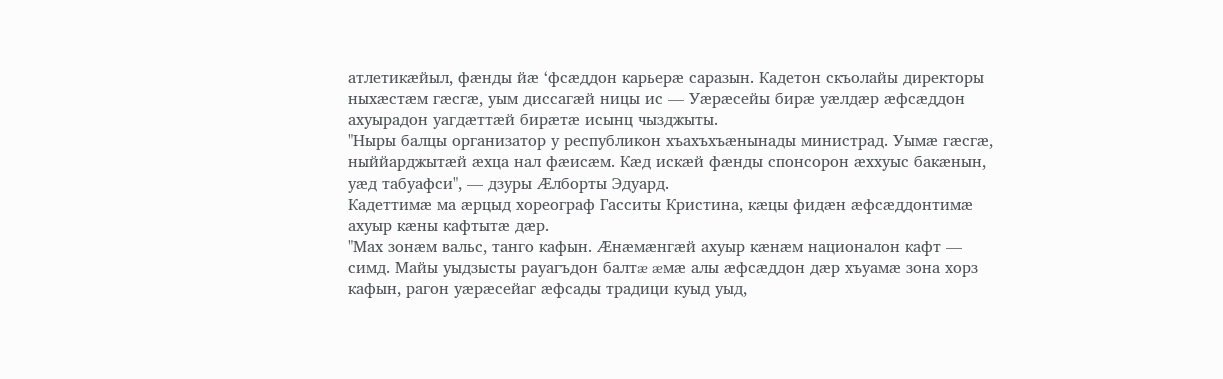атлетикæйыл, фæнды йæ ‘фсæддон карьерæ саразын. Кадетон скъолайы директоры ныхæстæм гæсгæ, уым диссагæй ницы ис — Уæрæсейы бирæ уæлдæр æфсæддон ахуырадон уагдæттæй бирæтæ исынц чызджыты.
"Ныры балцы организатор у республикон хъахъхъæнынады министрад. Уымæ гæсгæ, ныййарджытæй æхца нал фæисæм. Кæд искæй фæнды спонсорон æххуыс бакæнын, уæд табуафси", — дзуры Æлборты Эдуард.
Кадеттимæ ма æрцыд хореограф Гасситы Кристина, кæцы фидæн æфсæддонтимæ ахуыр кæны кафтытæ дæр.
"Мах зонæм вальс, танго кафын. Æнæмæнгæй ахуыр кæнæм националон кафт — симд. Майы уыдзысты рауагъдон балтæ æмæ алы æфсæддон дæр хъуамæ зона хорз кафын, рагон уæрæсейаг æфсады традици куыд уыд,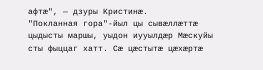афтæ", — дзуры Кристинæ.
"Покланная гора"-йыл цы сывæллæттæ цыдысты маршы, уыдон иууылдæр Мæскуйы сты фыццаг хатт. Сæ цæстытæ цæхæртæ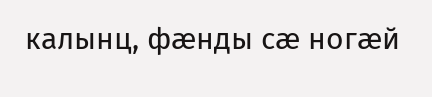калынц, фæнды сæ ногæй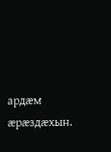ардæм æрæздæхын.